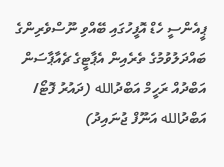ޕީއެންސީ ހެޑް އޮފީހުގައި ބޭއްވި ނޫސްވެރިންގެ ބައްދަލުވުމުގެ ތެރެއިން އެޕާޓީގެ ޗެއާޕާސަން އަބްދުއް ރަހީމް އަބްދުالله (ދައުރު ފޮޓޯ/ އަބްދުالله އަނޫފް ޖުނައިދު)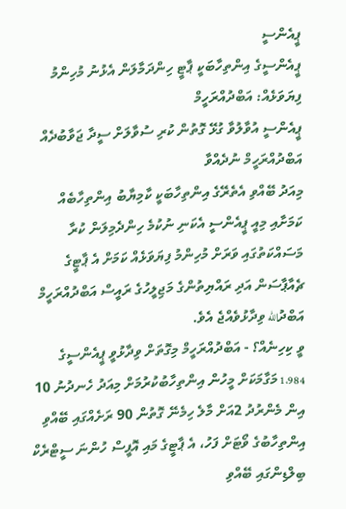ޕީއެންސީ
ޕީއެންސީގެ އިންތިހާބަކީ ޕާޓީ ހިންދަމާލަން އެޅުނު މުހިންމު ފިޔަވަޅެއް: އަބްދުއްރަހީމް
ޕީއެންސީ އުވާލުވާ ގުޅޭ ގޮތުން ކުރި ސުވާލަށް ސީދާ ޖަވާބުދެއް އަބްދުއްރަހީމް ނުދެއްވާ
މިއަދު ބޭއްވި އެތެރޭގެ އިންތިހާބަކީ ކާމިޔާބު އިންތިހާބެއް ކަމަށާއި މިއީ ޕީއެންސީ އެކަނި ނުކުމެ ހިންދެމިލަން ކުރާ މަސައްކަތުގައި ވަރަށް މުހިންމު ފިޔަވަޅެއް ކަމަށް އެ ޕާޓީގެ ޗެއާޕާސަން އަދި ރައްޔިތުންގެ މަޖިލީހުގެ ރައީސް އަބްދުއްރަހީމް އަބްދުالله ވިދާޅުވެއްޖެ އެވެ.
ވީ ކިހިނެއް؟ - އަބްދުއްރަހީމް މިގޮތަށް ވިދާޅުވީ ޕީއެންސީގެ 1،984 މަގާމަކަށް މީހުން އިންތިހާބުކުރުމަށް މިއަދު ހެނދުނު 10 އިން މެންރުދު 2އަށް މާލެ ހިމެނޭ ގޮތުން 90 ރަށެއްގައި ބޭއްވި އިންތިހާބުގެ ވޯޓަށް ފަހު، އެ ޕާޓީގެ މައި އޮފީސް ހުންނަ ސީޓްރެކް ބިލްޑިންގައި ބޭއްވި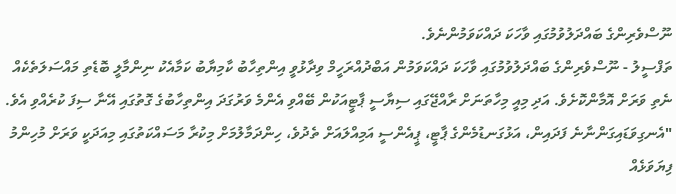ނޫސްވެރިންގެ ބައްދަލުވުމުގައި ވާހަކަ ދައްކަވަމުންނެވެ.
ތަފްސީލު - ނޫސްވެރިންގެ ބައްދަލުވުމުގައި ވާހަކަ ދައްކަވަމުން އަބްދުއްރަހީމް ވިދާޅުވީ އިންތިހާބު ކާމިޔާބު ކަމާއެކު ނިންމާލީ ބޮޑެތި މައްސަލަތެކެއް ނެތި ވަރަށް އޮމާންކޮށެވެ. އަދި މިއީ މިހާތަނަށް ރާއްޖޭގައި ސިޔާސީ ޕާޓީއަކުން ބޭއްވި އެންމެ ވަރުގަދަ އިންތިހާބުގެ ގޮތުގައި އޭނާ ސިފަ ކުރެއްވި އެވެ.
"އެނގިވަޑައިގަންނާނެ ފަދައިން، އަޅުގަނޑުމެންގެ ޕާޓީ، ޕީއެންސީ އަމިއްލައަށް ތެދުވެ، ހިންދަމާލުމަށް މިކުރާ މަސައްކަތުގައި މިއަދަކީ ވަރަށް މުހިންމު ފިޔަވަޅެއް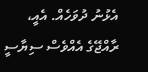އެޅުނު ދުވަހެއް. އެއީ، ރާއްޖޭގެ އެއްވެސް ސިޔާސީ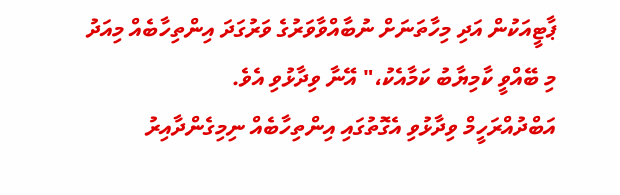ޕާޓީއަކުން އަދި މިހާތަނަށް ނުބާއްވާވަރުގެ ވަރުގަދަ އިންތިހާބެއް މިއަދު މި ބޭއްވީ ކާމިޔާބު ކަމާއެކު،" އޭނާ ވިދާޅުވި އެވެ.
އަބްދުއްރަހީމް ވިދާޅުވި އެގޮތުގައި އިންތިހާބެއް ނިމިގެންދާއިރު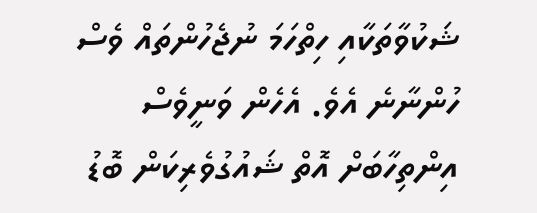ޝަކުވާތަކާއި ހިތްހަމަ ނުޖެހުންތައް ވެސް ހުންނާނެ އެވެ. އެހެން ވަނީވެސް އިންތިހާބަށް އޮތް ޝައުގުވެރިކަން ބޮޑު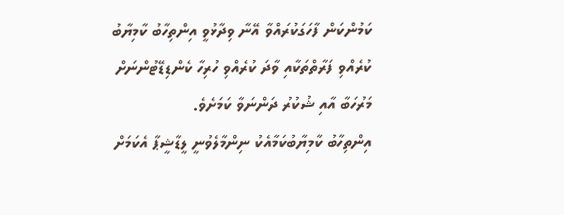ކަމުންކަން ފާހަގަކުރައްވާ އޭނާ ވިދާޅުވީ އިންތިހާބު ކާމިޔާބު ކުރެއްވި ފަރާތްތަކާއި ވާދަ ކުރެއްވި ހުރިހާ ކެންޑިޑޭޓުންނަށް މަރުހަބާ އާއި ޝުކުރު ދަންނަވާ ކަމަށެވެ.
އިންތިހާބު ކާމިޔާބުކަމާއެކު ނިންމާލެވުނީ ލީޑާޝީޕާ އެކަމަށް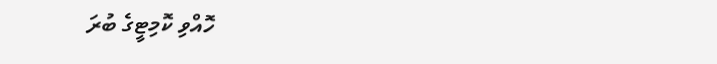ހޮއްވި ކޮމިޓީގެ ބުރަ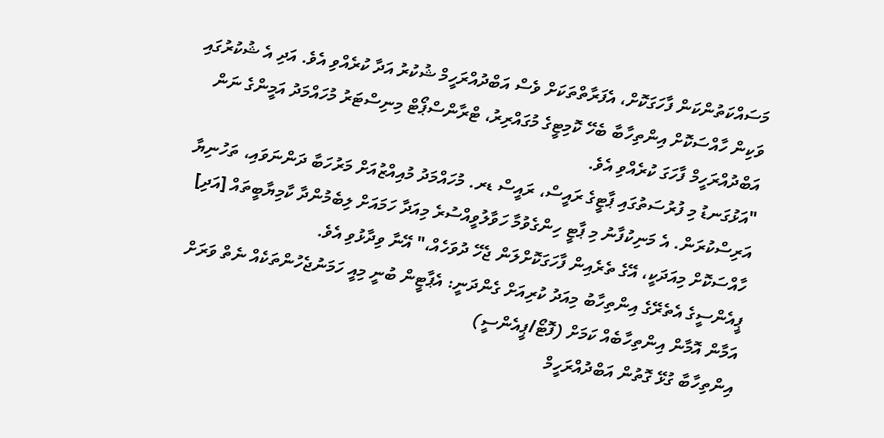މަސައްކަތުންކަން ފާހަގަކޮށް، އެފަރާތްތަކަށް ވެސް އަބްދުއްރަހީމް ޝުކުރު އަދާ ކުރެއްވި އެވެ. އަދި އެ ޝުކުރުގައި ވަކިން ހާއްސަކޮށް އިންތިހާބާ ބެހޭ ކޮމިޓީގެ މުގައްރިރު، ޓްރާންސްޕޯޓް މިނިސްޓަރު މުހައްމަދު އަމީންގެ ނަން އަބްދުއްރަހީމް ފާހަގަ ކުރެއްވި އެވެ.
"އަޅުގަނޑު މި ފުރުސަތުގައި ޕާޓީގެ ރައީސް، ރައީސް ޑރ. މުހައްމަދު މުއިއްޒުއަށް މަރުހަބާ ދަންނަވައި، ތަހުނިޔާ އަރިސްކުރަން. އެ މަނިކުފާނު މި ޕާޓީ ހިންގެވުމާ ހަވާލުވީއްސުރެ މިއަދާ ހަމައަށް ލިބެމުންދާ ކާމިޔާބީތައް [އަދި] ހާއްސަކޮށް މިއަދަކީ، އޭގެ ތެރެއިން ފާހަގަކޮށްލަން ޖެހޭ ދުވަހެއް،" އޭނާ ވިދާޅުވި އެވެ.
ޕީއެންސީގެ އެތެރޭގެ އިންތިހާބު މިއަދު ކުރިއަށް ގެންދަނީ: އެޕާޓީން ބުނީ މިއީ ހަމަނުޖެހުންތަކެއް ނެތް ވަރަށް އަމާން އޮމާން އިންތިހާބެއް ކަމަށް (ފޮޓޯ/ޕީއެންސީ)
އިންތިހާބާ ގުޅޭ ގޮތުން އަބްދުއްރަހީމް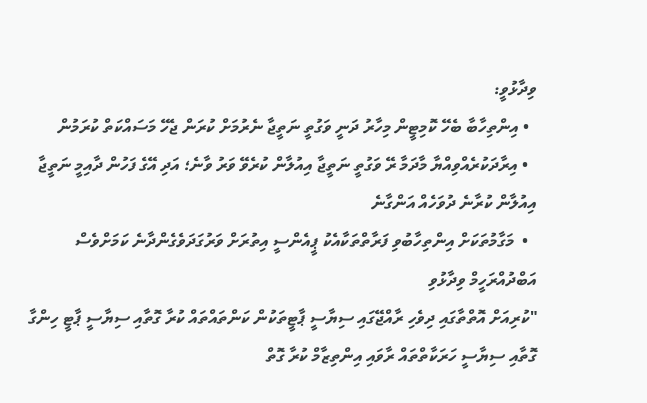ވިދާޅުވީ:
  • އިންތިހާބާ ބެހޭ ކޮމިޓީން މިހާރު ދަނީ ވަގުތީ ނަތީޖާ ނެރުމަށް ކުރަން ޖެހޭ މަސައްކަތް ކުރަމުން
  • އިރާދަކުރެއްވިއްޔާ މާދަމާ ރޭ ވަގުތީ ނަތީޖާ އިއުލާން ކުރެވޭ ވަރު ވާނެ؛ އަދި އޭގެ ފަހުން ދާއިމީ ނަތީޖާ އިއުލާން ކުރާނެ ދުވަހެއް އަންގާނެ
  •  މަގާމުތަކަށް އިންތިހާބުވި ފަރާތްތަކާއެކު ޕީއެންސީ އިތުރަށް ވަރުގަދަވެގެންދާނެ ކަމަށްވެސް އަބްދުއްރަހީމް ވިދާޅުވި
"ކުރިއަށް އޮތްތާގައި ދިވެހި ރާއްޖޭގައި ސިޔާސީ ޕާޓީތަކުން ކަންތައްތައް ކުރާ ގޮތާއި ސިޔާސީ ޕާޓީ ހިންގާ ގޮތާއި ސިޔާސީ ހަރަކާތްތައް ރާވައި އިންތިޒާމް ކުރާ ގޮތް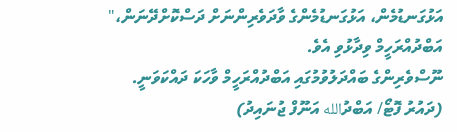އަޅުގަނޑުމެން، އަޅުގަނޑުމެންގެ ވާދަވެރިންނަށް ދަސްކޮށްދޭނަން،" އަބްދުއްރަހީމް ވިދާޅުވި އެވެ.
ނޫސްވެރިންގެ ބައްދަލުވުމުގައި އަބްދުއްރަހީމް ވާހަކަ ދައްކަވަނީ. (ދައުރު ފޮޓޯ/ އަބްދުالله އަނޫފް ޖުނައިދު)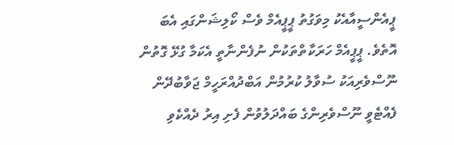ޕީއެންސީއާއެކު މިވަގުތު ޕީޕީއެމް ވެސް ކޯލިޝަންގައި އެބަ އޮތެވެ. ޕީޕީއެމް ހަރަކާތްތަކުން ނުފެންނާތީ އެކަމާ ގުޅޭ ގޮތުން ނޫސްވެރިއަކު ސުވާލު ކުރުމުން އަބްދުއްރަހީމް ޖަވާބުދޭން ފެއްޓެވީ ނޫސްވެރިންގެ ބައްދަލުވުން ފެށި އިރު ދެއްކެވި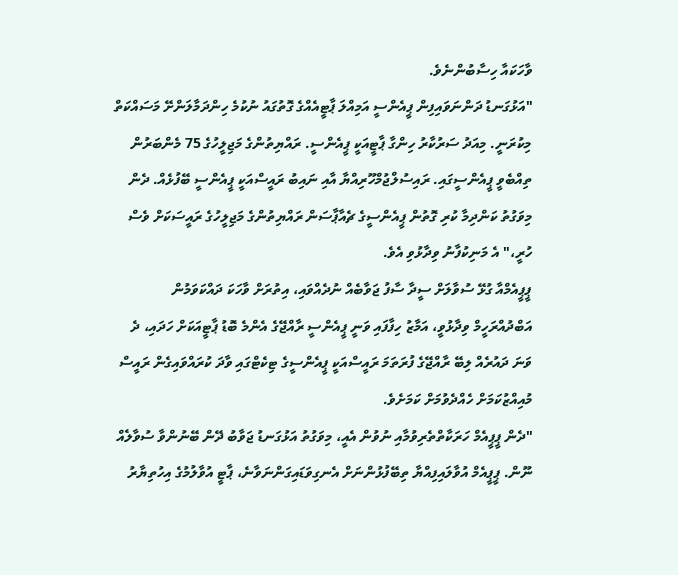ވާހަކައާ ހިސާބުންނެވެ.
"އަޅުގަނޑު ދަންނަވައިފިން ޕީއެންސީ އަމިއްލަ ޕާޓީއެއްގެ ގޮތުގައު ނުކުމެ ހިންދަމާލަންށޭ މަސައްކަތް މިކުރަނީ. މިއަދު ސަރުކާރު ހިންގާ ޕާޓީއަކީ ޕީއެންސީ. ރައްޔިތުންގެ މަޖިލީހުގެ 75 މެންބަރުން ތިއްބެވީ ޕީއެންސީގައި. ރައިސުލްޖުމްހޫރިއްޔާ އާއި ނައިބު ރައީސްއަކީ ޕީއެންސީ ބޭފުޅެއް. ދެން މިވަގުތު ކަންދިމާ ކުރި ގޮތުން ޕީއެންސީގެ ޗެއާޕާސަން ރައްޔިތުންގެ މަޖިލީހުގެ ރައީސަކަށް ވެސް ހުރީ،" އެ މަނިކުފާނު ވިދާޅުވި އެވެ.
ޕީޕީއެމްއާ ގުޅޭ ސުވާލަށް ސީދާ ސާފު ޖަވާބެއް ނުދެއްވައި، އިތުރަށް ވާހަކަ ދައްކަވަމުން އަބްދުއްރަހީމް ވިދާޅުވީ، އަމާޒު ހިފާފައި ވަނީ ޕީއެންސީ ރާއްޖޭގެ އެންމެ ބޮޑު ޕާޓީއަކަށް ހަދައި، ދެ ވަނަ ދައުރެއް ލިބޭ ރާއްޖޭގެ ފުރަތަމަ ރައީސްއަކީ ޕީއެންސީގެ ޓިކެޓްގައި ވާދަ ކުރައްވައިގެން ރައީސް މުއިއްޒުކަމަށް ހެއްދެވުމަށް ކަމަށެވެ.
"ދެން ޕީޕީއެމް ހަރަކާތްތެރިވުމާއި ނުވުން އެއީ، މިވަގުތު އަޅުގަނޑު ޖަވާބު ދޭން ބޭނުންވާ ސުވާލެއް ނޫން. ޕީޕީއެމް އުވާލައިފިއްޔާ ތިބޭފުޅުންނަށް އެނގިވަޑައިގަންނަވާނެ، ޕާޓީ އުވާލުމުގެ އިހުތިޔާރު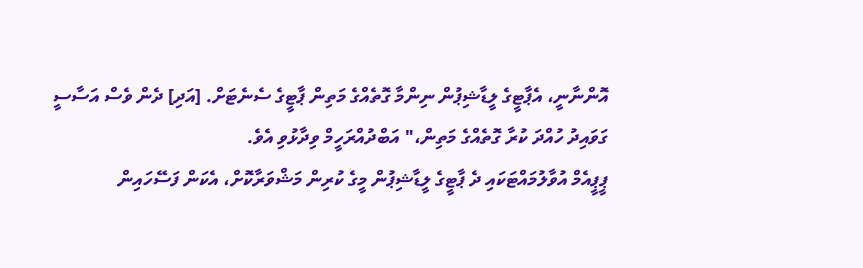އޮންނާނީ، އެޕާޓީގެ ލީޑާޝިޕުން ނިންމާ ގޮތެއްގެ މަތިން ޕާޓީގެ ސެނެޓަށް. [އަދި] ދެން ވެސް އަސާސީ ގަވައިދު ހުއްދަ ކުރާ ގޮތެއްގެ މަތިން،" އަބްދުއްރަހީމް ވިދާޅުވި އެވެ.
ޕީޕީއެމް އުވާލުމައްޓަކައި ދެ ޕާޓީގެ ލީޑާޝިޕުން މީގެ ކުރިން މަޝްވަރާކޮށް، އެކަން ފަސޭހައިން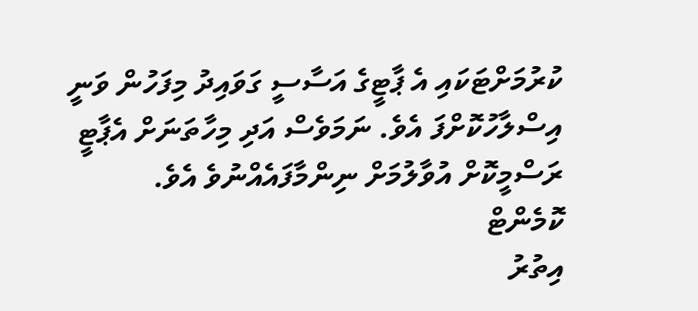ކުރުމަށްޓަކައި އެ ޕާޓީގެ އަސާސީ ގަވައިދު މިފަހުން ވަނީ އިސްލާހުކޮށްފަ އެވެ. ނަމަވެސް އަދި މިހާތަނަށް އެޕާޓީ ރަސްމީކޮށް އުވާލުމަށް ނިންމާފައެއްނުވެ އެވެ.
ކޮމެންޓް
އިތުރު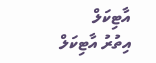އާޓިކަލް
އިތުރު އާޓިކަލް